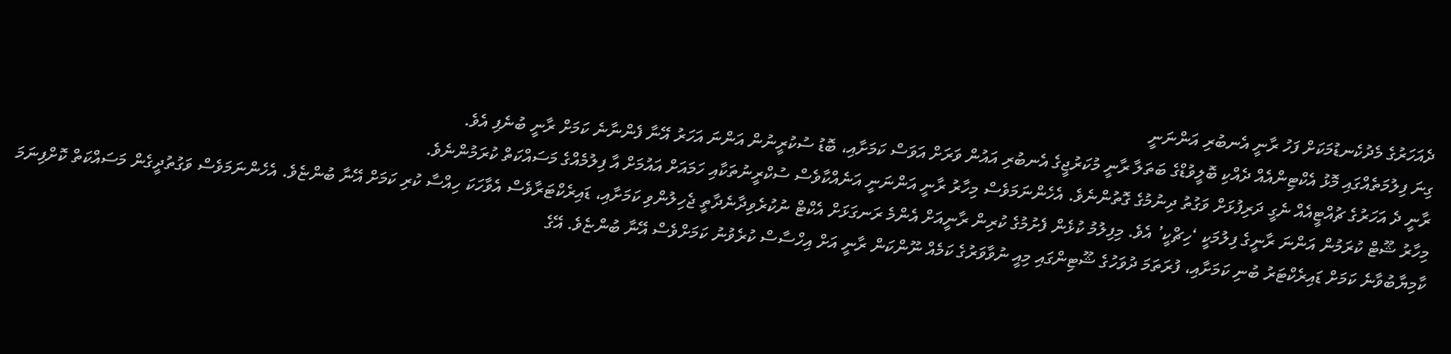ދެއަހަރުގެ މެދުކެނޑުމަކަށް ފަހު ރާނީ އެނބުރި އަންނަނީ
ގިނަ ފިލުމަތެއްގައި މޮޅު އެކްޓިންއެއް ދެއްކި ބޮލީވުޑްގެ ބަތަލާ ރާނީ މުކަރުޖީގެ އެނބުރި އައުން ވަރަށް އަވަސް ކަމަށާއި، ބޮޑު ސުކުރީނުން އަންނަ އަހަރު އޭނާ ފެންނާނެ ކަމަށް ރާނީ ބުނެފި އެވެ.
ރާނީ ދެ އަހަރުގެ ޗުއްޓީއެއް ނެގީ ދަރިފުޅަށް ވަގުތު ދިނުމުގެ ގޮތުންނެވެ. އެހެންނަމަވެސް މިހާރު ރާނީ އަންނަނީ އަނެއްކާވެސް ސުކްރީނުތަކާއި ހަމައަށް އައުމަށް އާ ފިލުމެއްގެ މަސައްކަތް ކުރަމުންނެވެ.
މިހާރު ޝޫޓް ކުރަމުން އަންނަ ރާނީގެ ފިލުމަކީ ‘ހިޗްކީ’ އެވެ. މިފިލުމު ކުޅެން ފެށުމުގެ ކުރިން ރާނީއަށް އެންމެ ރަނގަޅަށް އެކްޓް ނުކުރެވިދާނެދާތީ ޖެހިލުންވި ކަމަށާއި، ޑައިރެކްޓަރާވެސް އެވާހަކަ ހިއްސާ ކުރި ކަމަށް އޭނާ ބުންޏެވެ. އެހެންނަމަވެސް ވަގުތުދީގެން މަސައްކަތް ކޮށްފިނަމަ ކާމިޔާބުވާނެ ކަމަށް ޑައިރެކްޓަރު ބުނި ކަމަށާއި، ފުރަތަމަ ދުވަހުގެ ޝޫޓިންގައި މިއީ ނުވާވަރުގެ ކަމެއް ނޫންކަން ރާނީ އަށް އިހްސާސް ކުރެވުނު ކަމަށްވެސް އޭނާ ބުންޏެވެ. އޭގެ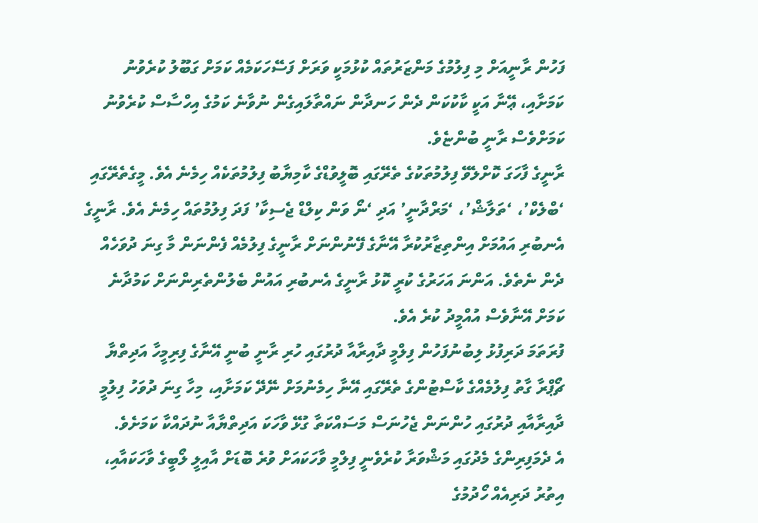ފަހުން ރާނީއަށް މި ފިލުމުގެ މަންޒަރުތައް ކުޅުމަކީ ވަރަށް ފަސޭހަކަމެއް ކަމަށް ގަބޫލު ކުރެވުނު ކަމަށާއި، ޢޭނާ އަކީ ކާކުކަން ދެން ހަނދާން ނައްތާލައިގެން ނުވާނެ ކަމުގެ އިހްސާސް ކުރެވުނު ކަމަށްވެސް ރާނީ ބުންޏެވެ.
ރާނީގެ ފާހަގަ ކޮށްލެވޭ ފިލުމުތަކުގެ ތެރޭގައި ބޮލީވުޑްގެ ކާމިޔާބު ފިލުމުތަކެއް ހިމެނެ އެވެ. މީގެތެރޭގައި ‘ބްލެކް’، ‘ތަލާޝް’، ‘މަރްދާނީ’ އަދި ‘ނޯ ވަން ކިލްޑް ޖެސިކާ’ ފަދަ ފިލުމުތައް ހިމެނެ އެވެ. ރާނީގެ އެނބުރި އައުމަށް އިންތިޒާރުކުރާ އޭނާގެ ފޭނުންނަށް ރާނީގެ ފިލުމެއް ފެންނަން މާ ގިނަ ދުވަހެއް ދެން ނެތެވެ. އަންނަ އަހަރުގެ ކުރީ ކޮޅު ރާނީގެ އެނބުރި އައުން ބެލުންތެރިންނަށް ކަމުދާނެ ކަމަށް އޭނާވެސް އުއްމީދު ކުރެ އެވެ.
ފުރަތަމަ ދަރިފުޅު ލިބުނުފަހުން ފިލްމީ ދާއިރާއާ ދުރުގައި ހުރި ރާނީ ބުނީ އޭނާގެ ފިރިމީހާ އަދިތްޔާ ޗޯޕްރާ ގާތު ފިލުމެއްގެ ކާސްޓުންގެ ތެރޭގައި އޭނާ ހިމެނުމަށް ނޭދޭ ކަމަށާއި، މިހާ ގިނަ ދުވަހު ފިލުމީ ދާއިރާއާއި ދުރުގައި ހުންނަން ޖެހުނަސް މަސައްކަތާ ގުޅޭ ވާހަކަ އަދިތްޔާއާ ނުދައްކާ ކަމަށެވެ.
އެ ދެމަފިރިންގެ މެދުގައި މަޝްވަރާ ކުރެވެނީ ފިލްމީ ވާހަކައަށް ވުރެ ބޮޑަށް އާއިލީ ލޯބީގެ ވާހަކައާއި، އިތުރު ދަރިއެއް ހޯދުމުގެ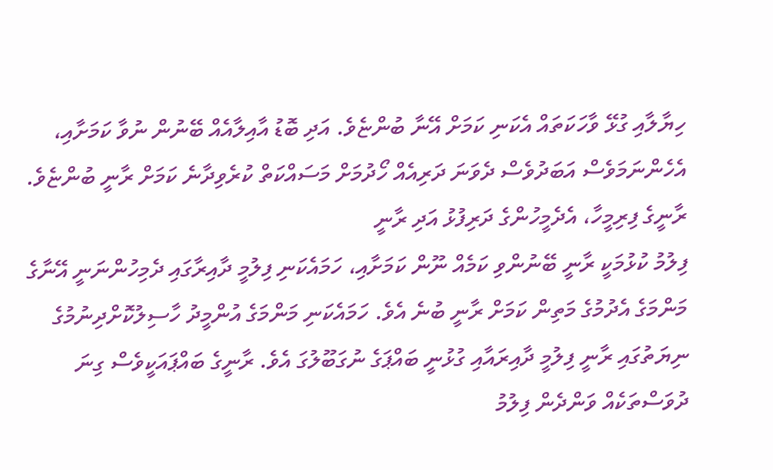ހިޔާލާއި ގުޅޭ ވާހަކަތައް އެކަނި ކަމަށް އޭނާ ބުންޏެވެ. އަދި ބޮޑު އާއިލާއެއް ބޭނުން ނުވާ ކަމަށާއި، އެހެންނަމަވެސް އަބަދުވެސް ދެވަނަ ދަރިއެއް ހޯދުމަށް މަސައްކަތް ކުރެވިދާނެ ކަމަށް ރާނީ ބުންޏެވެ.
ރާނީގެ ފިރިމީހާ، އެދެމީހުންގެ ދަރިފުޅު އަދި ރާނީ
ފިލުމު ކުޅުމަކީ ރާނީ ބޭނުންވި ކަމެއް ނޫން ކަމަށާއި، ހަމައެކަނި ފިލުމީ ދާއިރާގައި ދެމިހުންނަނީ އޭނާގެ މަންމަގެ އެދުމުގެ މަތިން ކަމަށް ރާނީ ބުނެ އެވެ. ހަމައެކަނި މަންމަގެ އުންމީދު ހާސިލުކޮށްދިނުމުގެ ނިޔަތުގައި ރާނީ ފިލުމީ ދާއިރައާއި ގުޅުނީ ބައްޕަގެ ނުގަބޫލުގަ އެވެ. ރާނީގެ ބައްޕައަކީވެސް ގިނަ ދުވަސްތަކެއް ވަންދެން ފިލުމު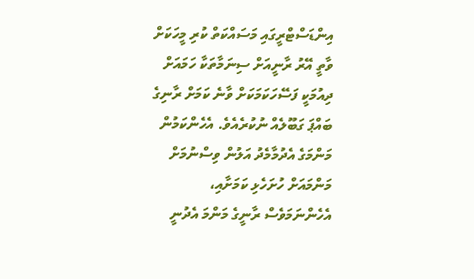އިންޑަސްޓްރީގައި މަސައްކަތް ކުރި މީހަކަށް ވާތީ އޭރު ރާނީއަށް ސިނަމާތަކާ ހަމައަށް ދިއުމަކީ ފަސޭހަކަމަކަށް ވާނެ ކަމަށް ރާނިގެ ބައްޕަ ގަބޫލެއް ނުކުރެއެވެ. އެހެންކަމުން މަންމަގެ އެދުމާމެދު އަލުން ވިސްނުމަށް މަންމައަށް ހުށަހެޅި ކަމަށާއި، އެހެންނަމަވެސް ރާނީގެ މަންމަ އެދުނީ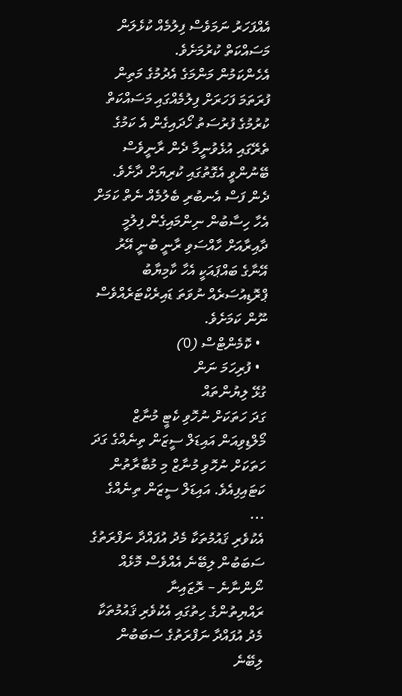އެއްފަހަރު ނަމަވެސް ފިލުމެއް ކުޅެލަން މަސައްކަތް ކުރުމަށެވެ.
އެހެންކަމުން މަންމަގެ އެދުމުގެ މަތިން ފުރަތަމަ ފަހަރަށް ފިލުމެއްގައި މަސައްކަތް ކުރުމުގެ ފުރުސަތު ހޯދައިގެން އެ ކަމުގެ ތެރޭގައި އުޅެވުނީމާ ދެން ރާނީވެސް ބޭނުންވީ އެގޮތުގައި ކުރިޔަށް ދާށެވެ. ދެން ފަސް އެނބުރި ބެލުމެއް ނެތް ކަމަށް އެހާ ހިސާބުން ނިންމައިގެން ފިލުމީ ދާއިރާއަށް ހާއްސަވި ރާނީ ބުނީ އޭރު އޭނާގެ ބައްޕައަކީ އެހާ ކާމިޔާބު ޕްރޮޑިއުސަރެއް ނުވަތަ ޑައިރެކްޓަރެއްވެސް ނޫން ކަމަށެވެ.
  • ކޮމެންޓްސް (0)
  • ފުރިހަމަ ނަން
ގުޅޭ ލިޔުންތައް
ގަދަ ހަތަކަށް ނުހޮވި ކެޓީ މުނާޒް
މޯލްޑިވިއަން އައިޑަލް ސީޒަން ތިނެއްގެ ގަދަ ހަތަކަށް ނުހޮވި މުނާޒް މި މުބާރާތުން ކަޓައިފިއެވެ. އައިޑަލް ސީޒަން ތިނެއްގެ ...
އެކުވެރި ޤައުމުތަކާ މެދު އުފައްދާ ނަފްރަތުގެ ސަބަބުން ލިބޭނެ އެއްވެސް މޮޅެއް ނޯންނާނެ – ރޮޒައިނާ
ރައްޔިތުންގެ ހިތުގައި އެކުވެރި ޤައުމުތަކާ މެދު އުފައްދާ ނަފްރަތުގެ ސަބަބުން ލިބޭނެ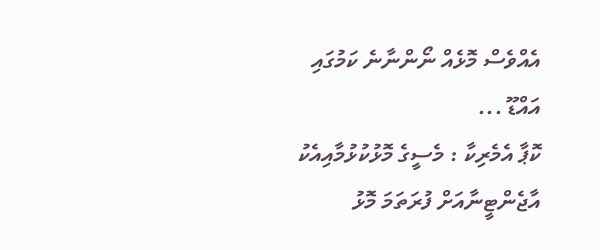އެއްވެސް މޮޅެއް ނޯންނާނެ ކަމުގައި އައްޑޫ ...
ކޮޕާ އެމެރިކާ : މެސީގެ މޮޅުކުޅުމާއިއެކު އާޖެންޓީނާއަށް ފުރަތަމަ މޮޅު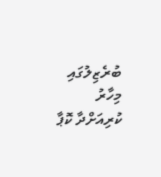ބުރެޒިލުގައި މިހާރު ކުރިއަށްދާ ކޮޕާ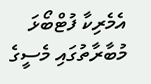އެމެރިކާ ފުޓްބޯޅަ މުބާރާތުގައި މެސީގެ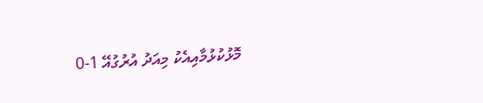މޮޅުކުޅުމާއިއެކު މިއަދު އުރުގުއޭ 1-0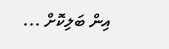އިން ބަލިކޮށް ...